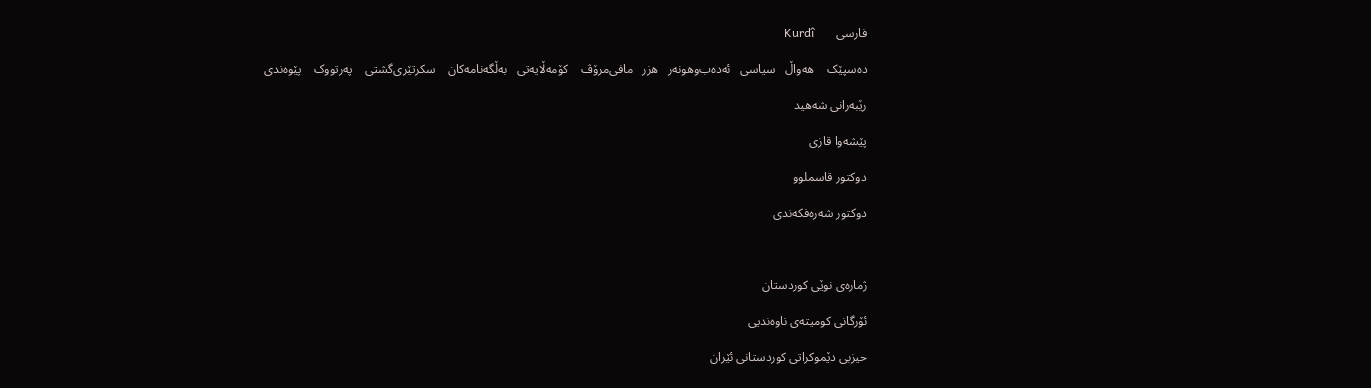فارسی       Kurdî

ده‌سپێک    هه‌واڵ   سیاسی   ئه‌ده‌ب‌وهونه‌ر   هزر   مافی‌مرۆڤ    کۆمه‌ڵایه‌تی   به‌ڵگه‌نامه‌کان    سکرتێری‌گشتی    په‌رتووک    پێوه‌ندی

رێبه‌رانی شه‌هید

پێشه‌وا قازی‌

دوكتور قاسملوو

دوكتور شه‌ره‌فکه‌ندی



ژماره‌ی نوێی كوردستان

ئۆرگانی كومیته‌ی ناوه‌ندیی

حیزبی دێموكراتی كوردستانی ئێران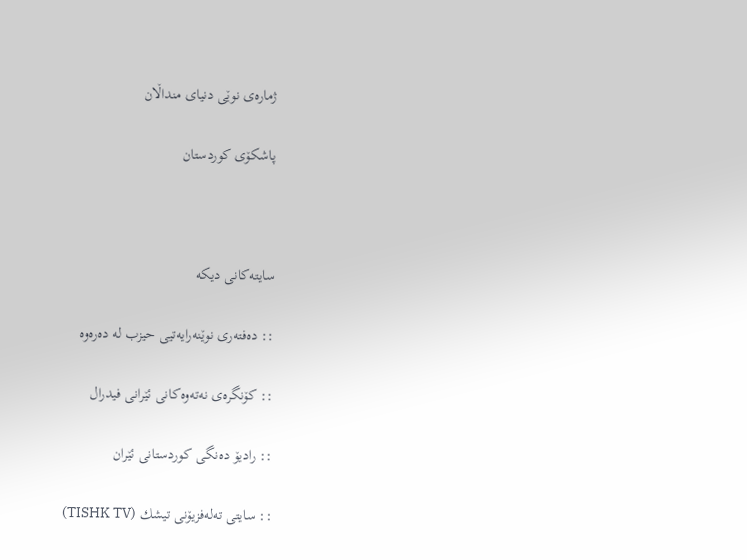ژماره‌ی نوێی دنیای منداڵان

پاشكۆی كوردستان



سایته‌کانی دیکه

:: ده‌فته‌ری نوێنه‌رایه‌تیی حیزب له ده‌ره‌وه

:: كۆنگره‌ی‌ نه‌ته‌وه‌كانی‌ ئێرانی‌ فیدرال

:: رادیۆ ده‌نگی کوردستانی ئێران

:: سایتی ته‌له‌فزیۆنی‌ تیشك (TISHK TV)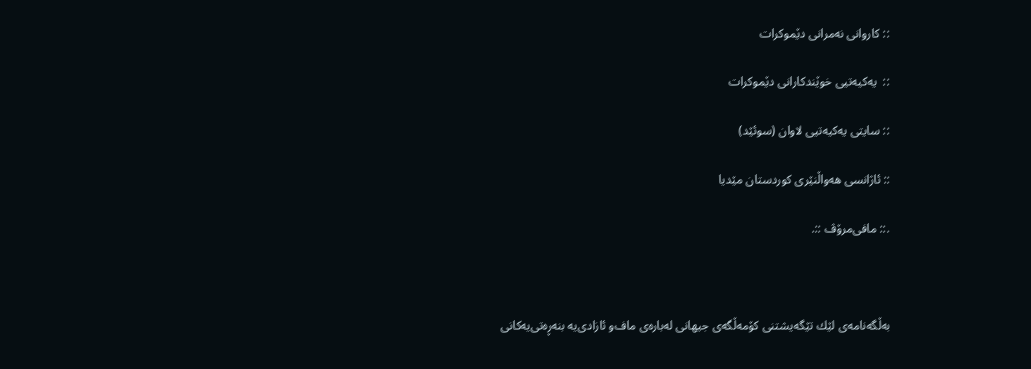:: کاروانی نه‌مرانی دێموکرات

::  یه‌كیه‌تیی‌ خوێندكارانی‌ دێموكرات

:: سایتی یه‌کیه‌تیی لاوان (سوئێد)

:: ئاژانسی هه‌واڵنێری كوردستان مێدیا

.:: مافی‌مرۆڤ ::.



به‌ڵگه‌نامه‌ی‌ لێك تێگه‌یشتنی‌ كۆمه‌ڵگه‌ی‌ جیهانی‌ له‌باره‌ی‌ ماف‌و ئازادی‌یه‌ بنه‌ڕه‌تی‌یه‌كانی‌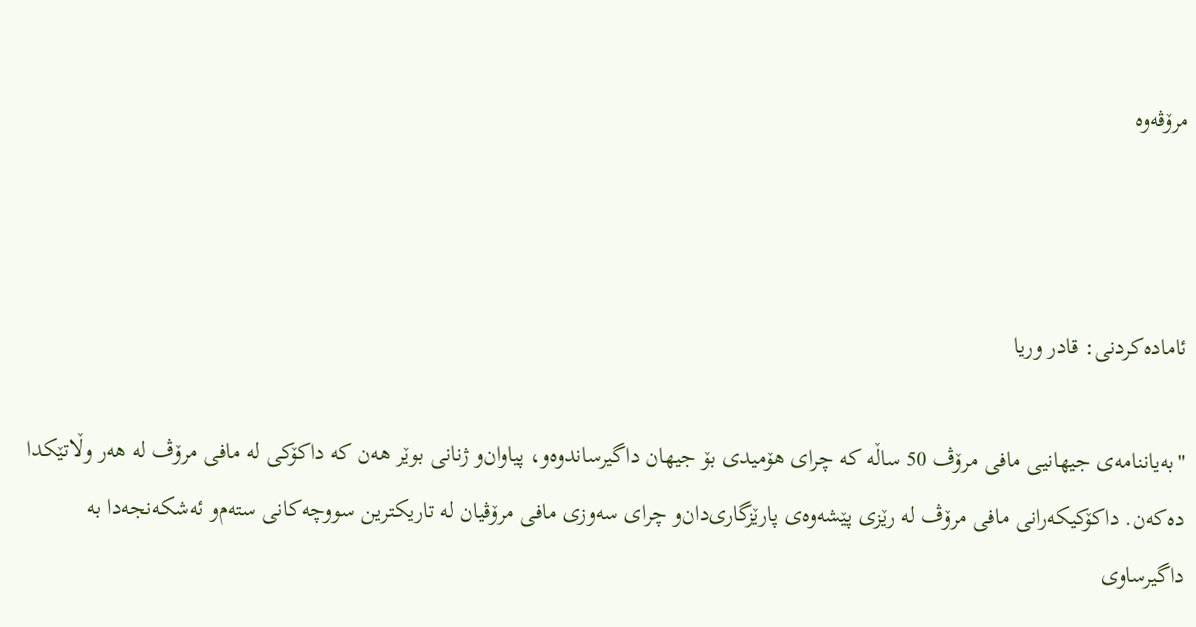مرۆڤه‌وه‌



ئاماده‌كردنی‌: قادر وریا

"به‌یاننامه‌ی‌ جیهانیی‌ مافی‌ مرۆڤ 50 ساڵه‌ كه‌ چرای‌ هۆمیدی‌ بۆ جیهان داگیرساندوه‌‌و، پیاوان‌و ژنانی‌ بوێر هه‌ن كه‌ داكۆكی‌ له‌ مافی‌ مرۆڤ له‌ هه‌ر وڵاتێكدا ده‌كه‌ن. داكۆكیكه‌رانی‌ مافی‌ مرۆڤ له‌ رێزی‌ پێشه‌وه‌ی‌ پارێزگاری‌دان‌و چرای‌ سه‌وزی‌ مافی‌ مرۆڤیان له‌ تاریكترین سووچه‌كانی‌ سته‌م‌و ئه‌شكه‌نجه‌دا به‌ داگیرساوی‌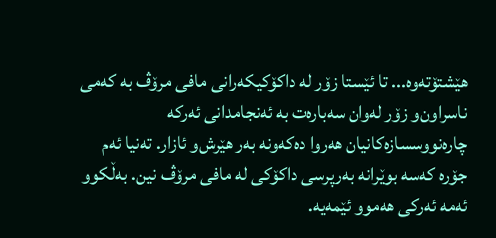هێشتۆته‌وه‌... تا ئێستا زۆر له‌ داكۆكیكه‌رانی‌ مافی‌ مرۆڤ به‌ كه‌می‌ ناسراون‌و زۆر له‌وان سه‌باره‌ت به‌ ئه‌نجامدانی‌ ئه‌ركه‌ چاره‌نووسسازه‌كانیان هه‌روا ده‌كه‌ونه‌ به‌ر هێرش‌و ئازار. ته‌نیا ئه‌م جۆره‌ كه‌سه‌ بوێرانه‌ به‌رپرسی‌ داكۆكی‌ له‌ مافی‌ مرۆڤ نین. به‌ڵكوو ئه‌مه‌ ئه‌ركی‌ هه‌موو ئێمه‌یه‌.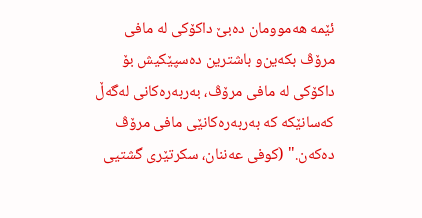ئێمه‌ هه‌موومان ده‌بێ‌ داكۆكی‌ له‌ مافی‌ مرۆڤ بكه‌ین‌و باشترین ده‌سپێكیش بۆ داكۆكی‌ له‌ مافی‌ مرۆڤ، به‌ربه‌ره‌كانی‌ له‌گه‌ڵ‌ كه‌سانێكه‌ كه‌ به‌ربه‌ره‌كانێی‌ مافی‌ مرۆڤ ده‌كه‌ن." (كوفی‌ عه‌ننان، سكرتێری‌ گشتیی‌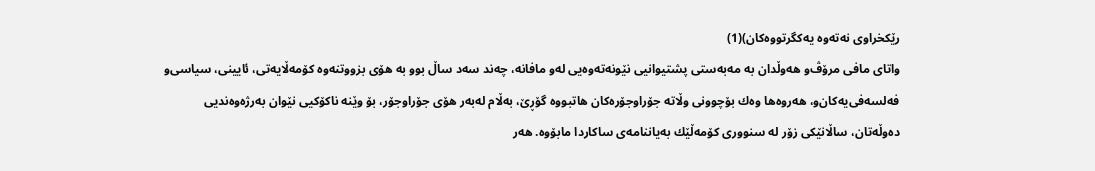رێكخراوی‌ نه‌ته‌وه‌ یه‌كگرتووه‌كان)(1)
واتای‌ مافی‌ مرۆڤ‌و هه‌وڵدان به‌ مه‌به‌ستی‌ پشتیوانیی‌ نێونه‌ته‌وه‌یی‌ له‌و مافانه‌، چه‌ند سه‌د ساڵ‌ بوو به‌ هۆی‌ بزووتنه‌وه‌ كۆمه‌ڵایه‌تی‌، ئایینی‌، سیاسی‌‌و فه‌لسه‌فی‌یه‌كان‌و، هه‌روه‌ها وه‌ك بۆچوونی‌ وڵاته‌ جۆراوجۆره‌كان هاتبووه‌ گۆڕێ‌، به‌ڵام له‌به‌ر هۆی‌ جۆراوجۆر، بۆ وێنه‌ ناكۆكیی‌ نێوان به‌رژه‌وه‌ندیی‌ ده‌وڵه‌تان، ساڵانێكی‌ زۆر له‌ سنووری‌ كۆمه‌ڵێك به‌یاننامه‌ی‌ ساكاردا مابۆوه‌. هه‌ر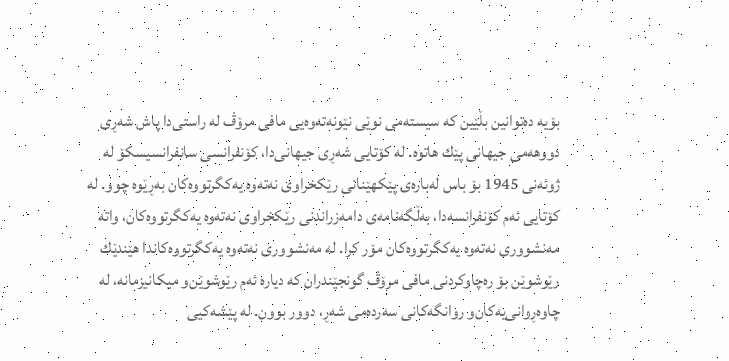بۆیه‌ ده‌توانین بڵێین كه‌ سیسته‌می‌ نوێی‌ نێونه‌ته‌وه‌یی‌ مافی‌ مرۆڤ له‌ راستی‌دا پاش شه‌ڕی‌ دووهه‌می‌ جیهانی‌ پێك هاتوه‌. له‌ كۆتایی‌ شه‌ڕی‌ جیهانی‌دا، كۆنفرانسی‌ سانفرانسیسكۆ له‌ ژوئه‌نی‌ 1945 بۆ باس له‌باره‌ی‌ پێكهێنانی‌ رێكخراوی‌ نه‌ته‌وه‌ یه‌كگرتووه‌كان به‌ڕێوه‌ چوو. له‌ كۆتایی‌ ئه‌م كۆنفرانسه‌دا، به‌ڵگه‌نامه‌ی‌ دامه‌زراندنی‌ رێكخراوی‌ نه‌ته‌وه‌ یه‌كگرتووه‌كان، واته‌ مه‌نشووری‌ نه‌ته‌وه‌ یه‌كگرتووه‌كان مۆر كرا. له‌ مه‌نشووری‌ نه‌ته‌وه‌ یه‌كگرتووه‌كاندا هێندێك رێوشوێن بۆ ره‌چاوكردنی‌ مافی‌ مرۆڤ گونجێندران كه‌ دیاره‌ ئه‌م رێوشوێن‌و میكانیزمانه‌، له‌ چاوه‌ڕوانی‌یه‌كان‌و روانگه‌كانی‌ سه‌رده‌می‌ شه‌ڕ، دوور بوون. له‌ پێشه‌كیی‌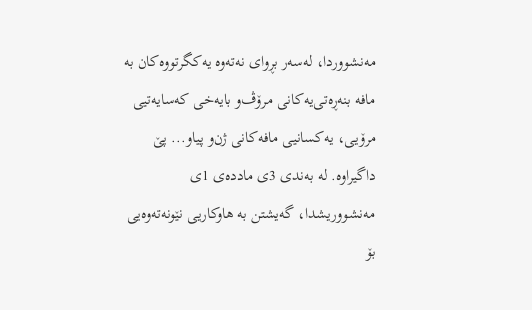مه‌نشووردا، له‌سه‌ر بڕوای‌ نه‌ته‌وه‌ یه‌كگرتووه‌كان به‌ مافه‌ بنه‌ڕه‌تی‌یه‌كانی‌ مرۆڤ‌و بایه‌خی‌ كه‌سایه‌تیی‌ مرۆیی‌، یه‌كسانیی‌ مافه‌كانی‌ ژن‌و پیاو... پێ‌ داگیراوه‌. له‌ به‌ندی‌ 3ی‌ مادده‌ی‌ 1ی‌ مه‌نشووریشدا، گه‌یشتن به‌ هاوكاریی‌ نێونه‌ته‌وه‌یی‌ بۆ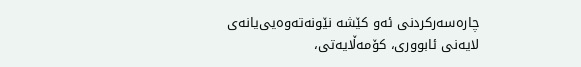چاره‌سه‌ركردنی‌ ئه‌و كێشه‌ نێونه‌ته‌وه‌یی‌یانه‌ی‌ لایه‌نی‌ ئابووری‌، كۆمه‌ڵایه‌تی‌،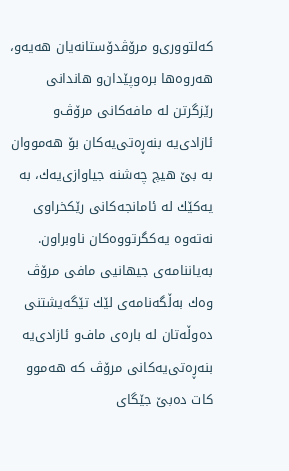كه‌لتووری‌‌و مرۆڤدۆستانه‌یان هه‌یه‌‌و، هه‌روه‌ها بره‌وپێدان‌و هاندانی‌ رێزگرتن له‌ مافه‌كانی‌ مرۆڤ‌و ئازادی‌یه‌ بنه‌ڕه‌تی‌یه‌كان بۆ هه‌مووان به‌ بێ‌ هیچ چه‌شنه‌ جیاوازی‌یه‌ك، به‌ یه‌كێك له‌ ئامانجه‌كانی‌ رێكخراوی‌ نه‌ته‌وه‌ یه‌كگرتووه‌كان ناوبراون.
به‌یاننامه‌ی‌ جیهانیی‌ مافی‌ مرۆڤ وه‌ك به‌ڵگه‌نامه‌ی‌ لێك تێگه‌یشتنی‌ ده‌وڵه‌تان له‌ باره‌ی‌ ماف‌و ئازادی‌یه‌ بنه‌ڕه‌تی‌یه‌كانی‌ مرۆڤ كه‌ هه‌موو كات ده‌بێ‌ جێگای‌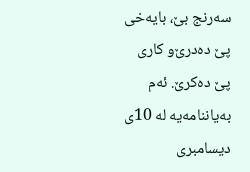سه‌رنج بێ‌، بایه‌خی‌ پێ‌ ده‌درێ‌‌و كاری‌ پێ‌ ده‌كرێ‌. ئه‌م به‌یاننامه‌یه‌ له‌ 10ی‌ دیسامبری‌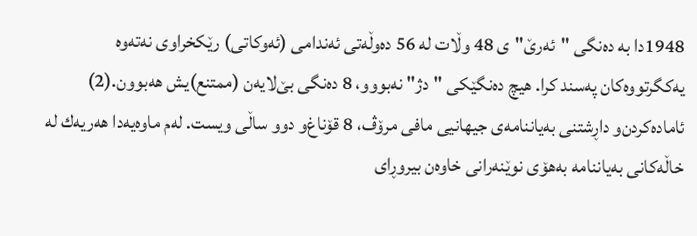1948دا به‌ ده‌نگی‌ "ئه‌رێ"ی‌ 48 وڵات له‌ 56 ده‌وڵه‌تی‌ ئه‌ندامی‌ (ئه‌وكاتی‌) رێكخراوی‌ نه‌ته‌وه‌ یه‌كگرتووه‌كان په‌سند كرا. هیچ ده‌نگێكی‌ "دژ" نه‌بوو‌و، 8 ده‌نگی‌ بێ‌لایه‌ن (ممتنع)یش هه‌بوون.(2)
ئاماده‌كردن‌و داڕشتنی‌ به‌یاننامه‌ی‌ جیهانیی‌ مافی‌ مرۆڤ، 8 قۆناغ‌و دوو ساڵی‌ ویست. له‌م ماوه‌یه‌دا هه‌ریه‌ك له‌ خاڵه‌كانی‌ به‌یاننامه‌ به‌هۆی‌ نوێنه‌رانی‌ خاوه‌ن بیر‌وڕای‌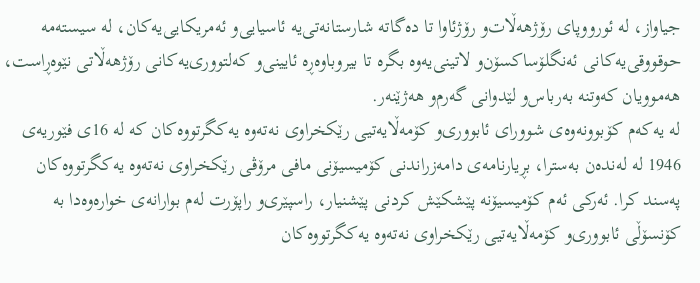جیاواز، له‌ ئورووپای‌ رۆژهه‌ڵات‌و رۆژئاوا تا ده‌گاته‌ شارستانه‌تی‌یه‌ ئاسیایی‌‌و ئه‌مریكایی‌یه‌كان، له‌ سیسته‌مه‌ حوقووقی‌یه‌كانی‌ ئه‌نگلۆساكسۆن‌و لاتینی‌یه‌وه‌ بگره‌ تا بیر‌وباوه‌ڕه‌ ئایینی‌‌و كه‌لتووری‌یه‌كانی‌ رۆژهه‌ڵاتی‌ نێوه‌ڕاست، هه‌موویان كه‌وتنه‌ به‌رباس‌و لێدوانی‌ گه‌رم‌و هه‌ژێنه‌ر.
له‌ یه‌كه‌م كۆبوونه‌وه‌ی‌ شوورای‌ ئابووری‌‌و كۆمه‌ڵایه‌تیی‌ رێكخراوی‌ نه‌ته‌وه‌ یه‌كگرتووه‌كان كه‌ له‌ 16ی‌ فێوریه‌ی‌ 1946 له‌ له‌نده‌ن به‌سترا، بڕیارنامه‌ی‌ دامه‌زراندنی‌ كۆمیسیۆنی‌ مافی‌ مرۆڤی‌ رێكخراوی‌ نه‌ته‌وه‌ یه‌كگرتووه‌كان په‌سند كرا. ئه‌ركی‌ ئه‌م كۆمیسیۆنه‌ پێشكێش كردنی‌ پێشنیار، راسپێری‌‌و راپۆرت له‌م بوارانه‌ی‌ خواره‌وه‌دا به‌ كۆنسۆڵی‌ ئابووری‌‌و كۆمه‌ڵایه‌تیی‌ رێكخراوی‌ نه‌ته‌وه‌ یه‌كگرتووه‌كان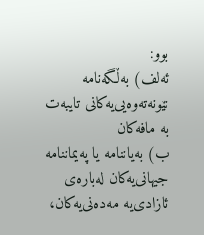بوو:
ئه‌لف) به‌ڵگه‌نامه‌ نێونه‌ته‌وه‌یی‌یه‌كانی‌ تایبه‌ت به‌ مافه‌كان
ب) به‌یاننامه‌ یا په‌یماننامه‌ جیهانی‌یه‌كان له‌باره‌ی‌ ئازادی‌یه‌ مه‌ده‌نی‌یه‌كان،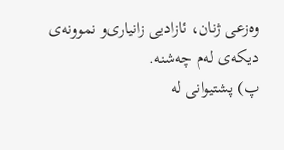وه‌زعی‌ ژنان، ئازادیی‌ زانیاری‌‌و نموونه‌ی‌ دیكه‌ی‌ له‌م چه‌شنه‌.
پ) پشتیوانی‌ له‌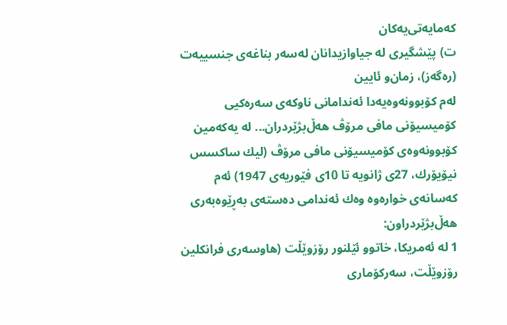كه‌مایه‌تی‌یه‌كان
ت) پێشگیری‌ له‌ جیاوازیدانان له‌سه‌ر بناغه‌ی‌ جنسییه‌ت (ره‌گه‌ز)، زمان‌و ئایین
له‌م كۆبوونه‌وه‌یه‌دا ئه‌ندامانی‌ ناوكه‌ی‌ سه‌ره‌كیی‌ كۆمیسیۆنی‌ مافی‌ مرۆڤ هه‌ڵ‌بژێردران... له‌ یه‌كه‌مین كۆبوونه‌وه‌ی‌ كۆمیسیۆنی‌ مافی‌ مرۆڤ (لیك ساكسس نیۆیۆرك، 27ی‌ ژانویه‌ تا 10ی‌ فێوریه‌ی‌ 1947) ئه‌م كه‌سانه‌ی‌ خواره‌وه‌ وه‌ك ئه‌ندامی‌ ده‌سته‌ی‌ به‌ڕێوه‌به‌ری‌ هه‌ڵ‌بژێردراون:
1 له‌ ئه‌مریكا، خاتوو ئێلنور رۆزوێڵت (هاوسه‌ری‌ فرانكلین رۆزوێڵت، سه‌ركۆماری‌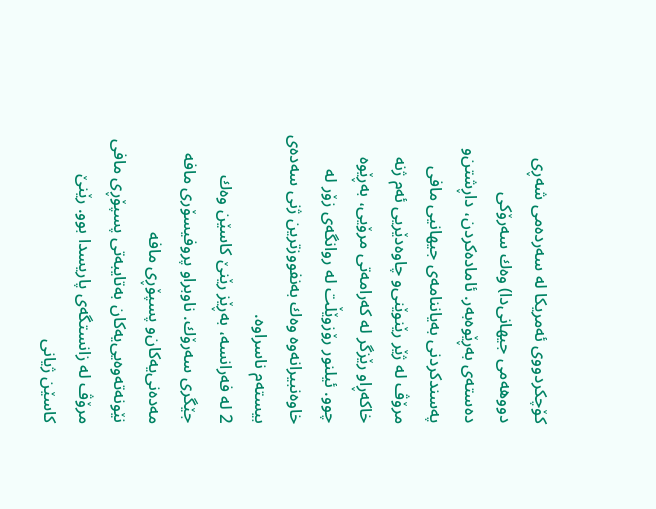كۆچكردووی‌ ئه‌مریكا له‌ سه‌رده‌می‌ شه‌ڕی‌ دووهه‌می‌ جیهانی‌دا) وه‌ك سه‌رۆكی‌ ده‌سته‌ی‌ به‌ڕێوه‌به‌ر. ئاماده‌كردن، داڕشتن‌و په‌سندكردنی‌ به‌یاننامه‌ی‌ جیهانیی‌ مافی‌ مرۆڤ له‌ ژێر رێنوێنی‌‌و چاوه‌دێریی‌ ئه‌م ژنه‌ خاكه‌ڕا‌و رێزگر له‌ كه‌رامه‌تی‌ مرۆیی‌، به‌ڕێوه‌ چوو. ئیلنور رۆزوێڵت له‌ روانگه‌ی‌ زۆر له‌ خاوه‌نبیرانه‌وه‌ وه‌ك به‌نفووزترین ژنی‌ سه‌ده‌ی‌ بیسته‌م ناسراوه‌.
2 له‌ فه‌رانسه‌، به‌ڕێز رێنێ‌ كاسێن وه‌ك جێگری‌ سه‌رۆك. ناوبراو پروفیسۆری‌ مافه‌ مه‌ده‌نی‌یه‌كان‌و پسپۆڕی‌ مافه‌ نێونه‌ته‌وه‌یی‌یه‌كان به‌تایبه‌تی‌ پسپۆڕی‌ مافی‌ مرۆڤ له‌ زانستگه‌ی‌ پاریسدا بوو. رێنێ‌ كاسێن ژیانی‌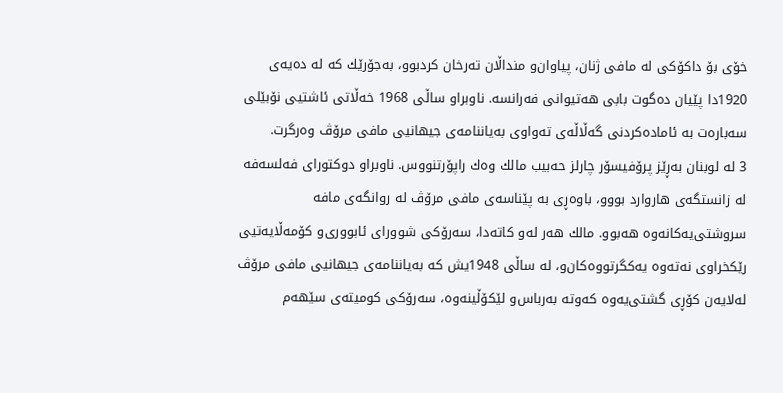خۆی‌ بۆ داكۆكی‌ له‌ مافی‌ ژنان، پیاوان‌و منداڵان ته‌رخان كردبوو، به‌جۆرێك كه‌ له‌ ده‌یه‌ی‌ 1920دا پێیان ده‌گوت بابی‌ هه‌تیوانی‌ فه‌رانسه‌. ناوبراو ساڵی‌ 1968 خه‌ڵاتی‌ ئاشتیی‌ نۆبێلی‌ سه‌باره‌ت به‌ ئاماده‌كردنی‌ گه‌ڵاڵه‌ی‌ ته‌واوی‌ به‌یاننامه‌ی‌ جیهانیی‌ مافی‌ مرۆڤ وه‌رگرت.
3 له‌ لوبنان به‌ڕێز پرۆفیسۆر چارلز حه‌بیب مالك وه‌ك راپۆرتنووس. ناوبراو دوكتورای‌ فه‌لسه‌فه‌ له‌ زانستگه‌ی‌ هاروارد بوو‌و، باوه‌ڕی‌ به‌ پێناسه‌ی‌ مافی‌ مرۆڤ له‌ روانگه‌ی‌ مافه‌ سروشتی‌یه‌كانه‌وه‌ هه‌بوو. مالك هه‌ر له‌و كاته‌دا، سه‌رۆكی‌ شوورای‌ ئابووری‌‌و كۆمه‌ڵایه‌تیی‌ رێكخراوی‌ نه‌ته‌وه‌ یه‌كگرتووه‌كان‌و، له‌ ساڵی‌ 1948یش كه‌ به‌یاننامه‌ی‌ جیهانیی‌ مافی‌ مرۆڤ له‌لایه‌ن كۆڕی‌ گشتی‌یه‌وه‌ كه‌وته‌ به‌رباس‌و لێكۆڵینه‌وه‌، سه‌رۆكی‌ كومیته‌ی‌ سێهه‌م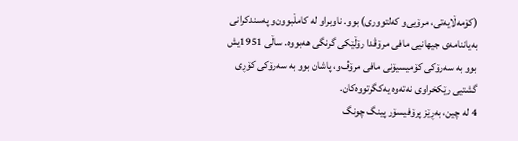(كۆمه‌ڵایه‌تی‌، مرۆیی‌‌و كه‌لتووری‌) بوو. ناوبراو له‌ كامڵبوون‌و په‌سندكرانی‌ به‌یاننامه‌ی‌ جیهانیی‌ مافی‌ مرۆڤدا رۆڵێكی‌ گرنگی‌ هه‌بووه‌. ساڵی‌ 1951یش بوو به‌ سه‌رۆكی‌ كۆمیسیۆنی‌ مافی‌ مرۆڤ‌و، پاشان بوو به‌ سه‌رۆكی‌ كۆڕی‌ گشتیی‌ رێكخراوی‌ نه‌ته‌وه‌ یه‌كگرتووه‌كان.
4 له‌ چین، به‌ڕێز پرۆفیسۆر پینگ چونگ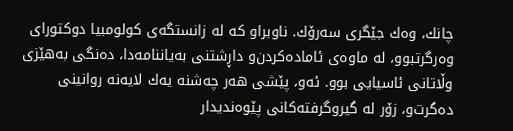چانك، وه‌ك جێگری‌ سه‌رۆك. ناوبراو كه‌ له‌ زانستگه‌ی‌ كولومبیا دوكتورای‌ وه‌رگرتبوو، له‌ ماوه‌ی‌ ئاماده‌كردن‌و داڕشتنی‌ به‌یاننامه‌دا، ده‌نگی‌ به‌هێزی‌ وڵاتانی‌ ئاسیایی‌ بوو. ئه‌و، پێشی‌ هه‌ر چه‌شنه‌ یه‌ك لایه‌نه‌ روانینی‌ ده‌گرت‌و، زۆر له‌ گیر‌وگرفته‌كانی‌ پێوه‌ندیدار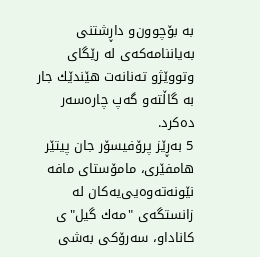به‌ بۆچوون‌و داڕشتنی‌ به‌یاننامه‌كه‌ی‌ له‌ رێگای‌ وتووێژ‌و ته‌نانه‌ت هێندێك جار به‌ گاڵته‌‌و گه‌پ چاره‌سه‌ر ده‌كرد.
5 به‌ڕێز پرۆفیسۆر جان پیتێر هامفێری‌، مامۆستای‌ مافه‌ نێونه‌ته‌وه‌یی‌یه‌كان له‌ زانستگه‌ی‌ "مه‌ك گیل"ی‌ كانادا‌و، سه‌رۆكی‌ به‌شی‌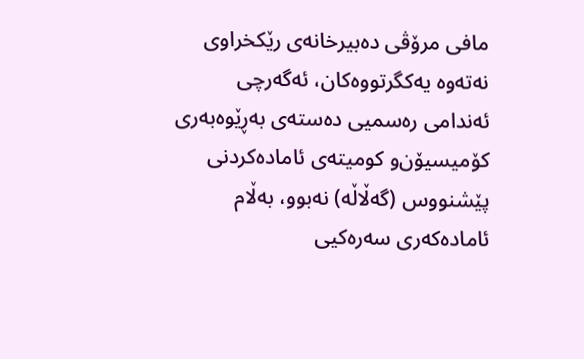مافی‌ مرۆڤی‌ ده‌بیرخانه‌ی‌ رێكخراوی‌ نه‌ته‌وه‌ یه‌كگرتووه‌كان، ئه‌گه‌رچی‌ ئه‌ندامی‌ ره‌سمیی‌ ده‌سته‌ی‌ به‌ڕێوه‌به‌ری‌ كۆمیسیۆن‌و كومیته‌ی‌ ئاماده‌كردنی‌ پێشنووس (گه‌ڵاڵه‌) نه‌بوو، به‌ڵام ئاماده‌كه‌ری‌ سه‌ره‌كیی‌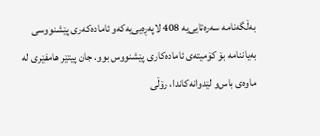به‌ڵگه‌نامه‌ سه‌ره‌تایی‌یه‌ 408 لاپه‌ڕه‌یی‌یه‌كه‌‌و ئاماده‌كه‌ری‌ پێشنووسی‌ به‌یاننامه‌ بۆ كۆمیته‌ی‌ ئاماده‌كاری‌ پێشنووس بوو. جان پیتێر هامفێری‌ له‌ ماوه‌ی‌ باس‌و لێدوانه‌كاندا، رۆڵی‌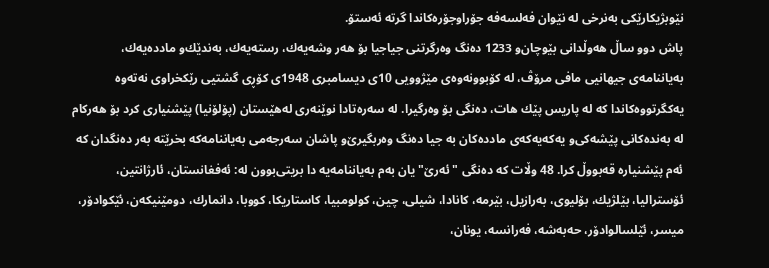نێوبژیكارێكی‌ به‌نرخی‌ له‌ نێوان فه‌لسه‌فه‌ جۆراوجۆره‌كاندا گرته‌ ئه‌ستۆ.
پاش دوو ساڵ‌ هه‌وڵدانی‌ بێوچان‌و 1233 ده‌نگ وه‌رگرتنی‌ جیاجیا بۆ هه‌ر وشه‌یه‌ك، رسته‌یه‌ك، به‌ندێك‌و مادده‌یه‌ك، به‌یاننامه‌ی‌ جیهانیی‌ مافی‌ مرۆڤ، له‌ كۆبوونه‌وه‌ی‌ مێژوویی‌ 10ی‌ دیسامبری‌ 1948ی‌ كۆڕی‌ گشتیی‌ رێكخراوی‌ نه‌ته‌وه‌ یه‌كگرتووه‌كاندا كه‌ له‌ پاریس پێك هات، ده‌نگی‌ بۆ وه‌رگیرا. له‌ سه‌ره‌تادا نوێنه‌ری‌ له‌هێستان (پۆلۆنیا) پێشنیاری‌ كرد بۆ هه‌ركام له‌ به‌نده‌كانی‌ پێشه‌كی‌‌و یه‌كه‌یه‌كه‌ی‌ مادده‌كان به‌ جیا ده‌نگ وه‌ربگیرێ‌‌و پاشان سه‌رجه‌می‌ به‌یاننامه‌كه‌ بخرێته‌ به‌ر ده‌نگدان كه‌ ئه‌م پێشنیاره‌ قه‌بووڵ‌ كرا. 48 وڵات كه‌ ده‌نگی‌ "ئه‌رێ‌"یان به‌م به‌یاننامه‌یه‌ دا بریتی‌بوون له‌: ئه‌فغانستان، ئارژانتین، ئۆسترالیا، بێلژیك، بۆلیوی‌، به‌رازیل، بێرمه‌، كانادا، شیلی‌، چین، كولومبیا، كاستاریكا، كووبا، دانمارك، دومێنیكه‌ن، ئێكوادۆر، میسر، ئێلسالوادۆر، حه‌به‌شه‌، فه‌رانسه‌، یونان،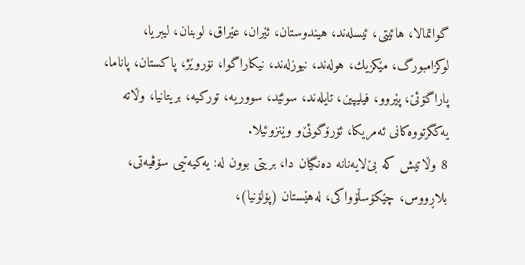گواتمالا، هائیتی‌، ئیسله‌ند، هیندوستان، ئێران، عێراق، لوبنان، لیبریا، لوكزامبورگ، مێكزیك، هوله‌ند، نیوزله‌ند، نیكاراگوا، نۆروێژ، پاكستان، پاناما، پاراگۆئێ‌، پێروو، فیلیپین، تایله‌ند، سوئێد، سووریه‌، توركیه‌، بریتانیا، وڵاته‌ یه‌كگرتووه‌كانی‌ ئه‌مریكا، ئۆرۆگوئێ‌‌و وێنزوئیلا.
8 وڵاتیش كه‌ بێ‌لایه‌نانه‌ ده‌نگیان دا، بریتی‌ بوون له‌: یه‌كیه‌تیی‌ سۆڤیه‌تی‌، بلاڕووس، چێكۆسڵۆواكی‌، له‌هێستان (پۆلۆنیا)،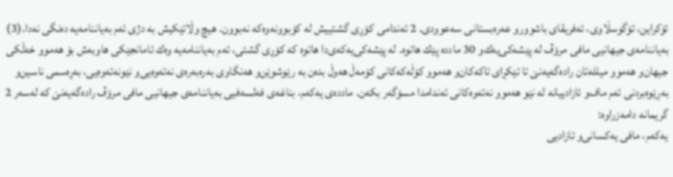ئۆكراین، ئۆگوسڵاوی‌، ئه‌فریقای‌ باشوور‌و عه‌ره‌بستانی‌ سه‌عوودی‌. 2 ئه‌ندامی‌ كۆڕی‌ گشتییش له‌ كۆبوونه‌وه‌كه‌ نه‌بوون. هیچ وڵاتێكیش به‌ دژی‌ ئه‌م به‌یاننامه‌یه‌ ده‌نگی‌ نه‌دا.(3)
به‌یاننامه‌ی‌ جیهانیی‌ مافی‌ مرۆڤ له‌ پێشه‌كی‌یه‌ك‌و 30 مادده‌ پێك هاتوه‌. له‌ پێشه‌كی‌یه‌كه‌ی‌دا هاتوه‌ كه‌ كۆڕی‌ گشتی‌، ئه‌م به‌یاننامه‌یه‌ وه‌ك ئامانجێكی‌ هاوبه‌ش بۆ هه‌موو خه‌ڵكی‌ جیهان‌و هه‌موو میلله‌تان راده‌گه‌یه‌نێ‌ تا تێكڕای‌ تاكه‌كان‌و هه‌موو كۆڵه‌كه‌كانی‌ كۆمه‌ڵ‌ هه‌وڵ‌ بده‌ن به‌ رێوشوێن‌و هه‌نگاوی‌ به‌ره‌به‌ره‌ی‌ نه‌ته‌وه‌یی‌‌و نێونه‌ته‌وه‌یی‌، به‌ڕه‌سمی‌ ناسین‌و به‌ڕێوه‌بردنی‌ ئه‌م ماف‌و ئازادییانه‌ له‌ نێو هه‌موو نه‌ته‌وه‌كانی‌ ئه‌ندامدا مسۆگه‌ر بكه‌ن. مادده‌ی‌ یه‌كه‌م، بناغه‌ی‌ فه‌لسه‌فیی‌ به‌یاننامه‌ی‌ جیهانیی‌ مافی‌ مرۆڤ راده‌گه‌یه‌نێ‌ كه‌ له‌سه‌ر 2 گریمانه‌ دامه‌زراوه‌:
یه‌كه‌م، مافی‌ یه‌كسانی‌‌و ئازادیی‌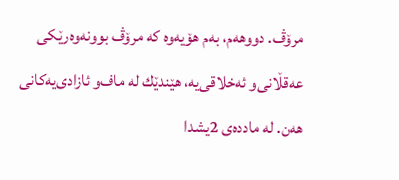مرۆڤ. دووهه‌م، به‌م هۆیه‌وه‌ كه‌ مرۆڤ بوونه‌وه‌رێكی‌ عه‌قڵانی‌‌و ئه‌خلاقی‌یه‌، هێندێك له‌ ماف‌و ئازادی‌یه‌كانی‌ هه‌ن. له‌ مادده‌ی‌ 2یشدا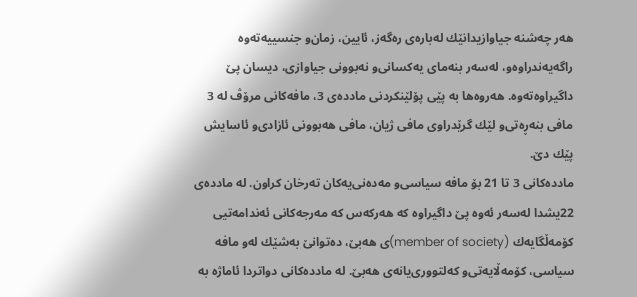هه‌ر چه‌شنه‌ جیاوازیدانێك له‌باره‌ی‌ ره‌گه‌ز، ئایین، زمان‌و جنسییه‌ته‌وه‌ راگه‌یه‌ندراوه‌‌و، له‌سه‌ر بنه‌مای‌ یه‌كسانی‌‌و نه‌بوونی‌ جیاوازی‌، دیسان پێ‌ داگیراوه‌ته‌وه‌. هه‌روه‌ها به‌ پێی‌ پۆلێنكردنی‌ مادده‌ی‌ 3، مافه‌كانی‌ مرۆڤ له‌ 3 مافی‌ بنه‌ڕه‌تی‌‌و لێك گرێدراوی‌ مافی‌ ژیان، مافی‌ هه‌بوونی‌ ئازادی‌‌و ئاسایش پێك دێ‌.
مادده‌كانی‌ 3 تا 21 بۆ مافه‌ سیاسی‌‌و مه‌ده‌نی‌یه‌كان ته‌رخان كراون. له‌ مادده‌ی‌ 22یشدا له‌سه‌ر ئه‌وه‌ پێ‌ داگیراوه‌ كه‌ هه‌ركه‌س كه‌ مه‌رجه‌كانی‌ ئه‌ندامه‌تیی‌ كۆمه‌ڵگایه‌ك (member of society)ی‌ هه‌بێ‌، ده‌توانێ‌ به‌شێك له‌و مافه‌ سیاسی‌، كۆمه‌ڵایه‌تی‌‌و كه‌لتووری‌یانه‌ی‌ هه‌بێ‌. له‌ مادده‌كانی‌ دواتردا ئاماژه‌ به‌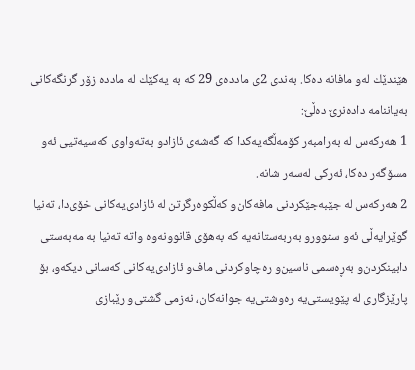هێندێك له‌و مافانه‌ ده‌كا. به‌ندی‌ 2ی‌ مادده‌ی‌ 29 كه‌ به‌ یه‌كێك له‌ مادده‌ زۆر گرنگه‌كانی‌ به‌یاننامه‌ داده‌نرێ‌ ده‌ڵێ‌:
1 هه‌ركه‌س له‌ به‌رامبه‌ر كۆمه‌ڵگه‌یه‌كدا كه‌ گه‌شه‌ی‌ ئازاد‌و به‌ته‌واوی‌ كه‌سیه‌تیی‌ ئه‌و مسۆگه‌ر ده‌كا، ئه‌ركی‌ له‌سه‌ر شانه‌.
2 هه‌ركه‌س له‌ جێبه‌جێكردنی‌ مافه‌كان‌و كه‌ڵكوه‌رگرتن له‌ ئازادی‌یه‌كانی‌ خۆی‌دا، ته‌نیا گوێرایه‌ڵی‌ ئه‌و سنوور‌و به‌ربه‌ستانه‌یه‌ كه‌ به‌هۆی‌ قانوونه‌وه‌ واته‌ ته‌نیا به‌ مه‌به‌ستی‌ دابینكردن‌و به‌ڕه‌سمی‌ ناسین‌و ره‌چاوكردنی‌ ماف‌و ئازادی‌یه‌كانی‌ كه‌سانی‌ دیكه‌‌و، بۆ پارێزگاری‌ له‌ پێویستی‌یه‌ ره‌وشتی‌یه‌ جوانه‌كان، نه‌زمی‌ گشتی‌‌و رێبازی‌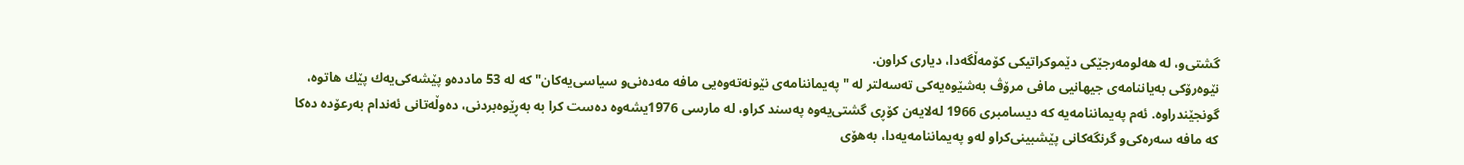گشتی‌‌و، له‌ هه‌لومه‌رجێكی‌ دێموكراتیكی‌ كۆمه‌ڵگه‌دا، دیاری‌ كراون.
نێوه‌رۆكی‌ به‌یاننامه‌ی‌ جیهانیی‌ مافی‌ مرۆڤ به‌شێوه‌یه‌كی‌ ته‌سه‌لتر له‌ "په‌یماننامه‌ی‌ نێونه‌ته‌وه‌یی‌ مافه‌ مه‌ده‌نی‌‌و سیاسی‌یه‌كان" كه‌ له‌ 53 مادده‌‌و پێشه‌كی‌یه‌ك پێك هاتوه‌، گونجێندراوه‌. ئه‌م په‌یماننامه‌یه‌ كه‌ دیسامبری‌ 1966 له‌لایه‌ن كۆڕی‌ گشتی‌یه‌وه‌ په‌سند كرا‌و، له‌ مارسی‌ 1976یشه‌وه‌ ده‌ست كرا به‌ به‌ڕێوه‌بردنی‌، ده‌وڵه‌تانی‌ ئه‌ندام به‌رعۆده‌ ده‌كا كه‌ مافه‌ سه‌ره‌كی‌‌و گرنگه‌كانی‌ پێشبینی‌كراو له‌و په‌یماننامه‌یه‌دا، به‌هۆی‌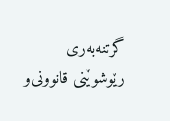گرتنه‌به‌ری‌ رێوشوێنی‌ قانوونی‌‌و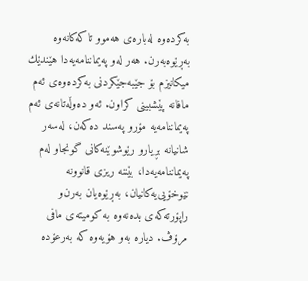به‌كرده‌وه‌ له‌باره‌ی‌ هه‌موو تاكه‌كانه‌وه‌ به‌ڕێوه‌به‌رن. هه‌ر له‌و په‌یماننامه‌یه‌دا هێندێك میكانیزم بۆ جێبه‌جێكردنی‌ به‌كرده‌وه‌ی‌ ئه‌م مافانه‌ پێشبینی‌ كراون. ئه‌و ده‌وڵه‌تانه‌ی‌ ئه‌م په‌یماننامه‌یه‌ مۆر‌و په‌سند ده‌كه‌ن، له‌سه‌ر شانیانه‌ بڕیار‌و رێوشوێنه‌كانی‌ گونجاو له‌م په‌یماننامه‌یه‌دا، بێننه‌ ریزی‌ قانوونه‌ نێوخۆیی‌یه‌كانیان، به‌ڕێوه‌یان به‌رن‌و راپۆرته‌كه‌ی‌ بده‌نه‌وه‌ به‌ كومیته‌ی‌ مافی‌ مرۆڤ. دیاره‌ به‌و هۆیه‌وه‌ كه‌ به‌رعۆده‌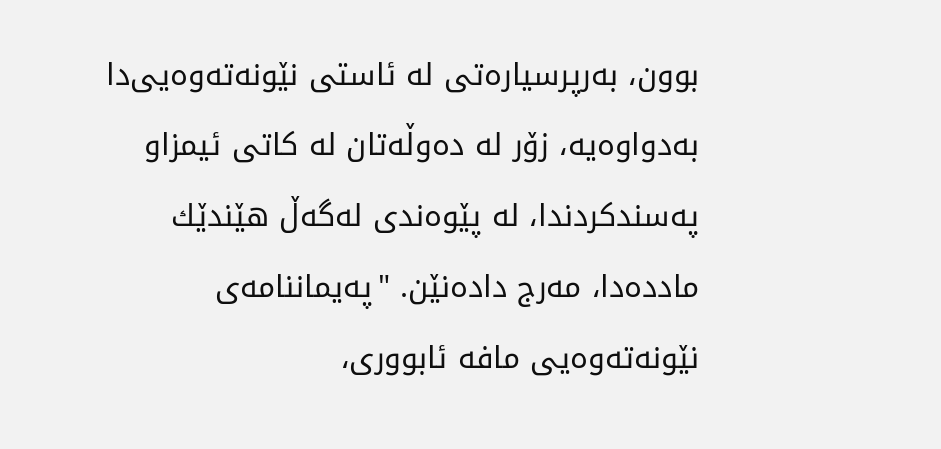بوون، به‌رپرسیاره‌تی‌ له‌ ئاستی‌ نێونه‌ته‌وه‌یی‌دا به‌دواوه‌یه‌، زۆر له‌ ده‌وڵه‌تان له‌ كاتی‌ ئیمزا‌و په‌سندكردندا، له‌ پێوه‌ندی‌ له‌گه‌ڵ‌ هێندێك مادده‌دا، مه‌رج داده‌نێن. "په‌یماننامه‌ی‌ نێونه‌ته‌وه‌یی‌ مافه‌ ئابووری‌،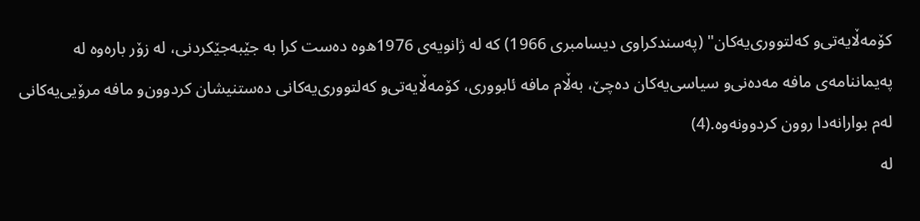كۆمه‌ڵایه‌تی‌‌و كه‌لتووری‌یه‌كان" (په‌سندكراوی‌ دیسامبری‌ 1966) كه‌ له‌ ژانویه‌ی‌ 1976ه‌وه‌ ده‌ست كرا به‌ جێبه‌جێكردنی‌، له‌ زۆر باره‌وه‌ له‌ په‌یماننامه‌ی‌ مافه‌ مه‌ده‌نی‌‌و سیاسی‌یه‌كان ده‌چێ‌، به‌ڵام مافه‌ ئابووری‌، كۆمه‌ڵایه‌تی‌‌و كه‌لتووری‌یه‌كانی‌ ده‌ستنیشان كردوون‌و مافه‌ مرۆیی‌یه‌كانی‌ له‌م بوارانه‌دا روون كردوونه‌وه‌.(4)
له‌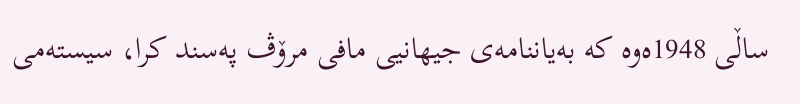ساڵی‌ 1948ه‌وه‌ كه‌ به‌یاننامه‌ی‌ جیهانیی‌ مافی‌ مرۆڤ په‌سند كرا، سیسته‌می‌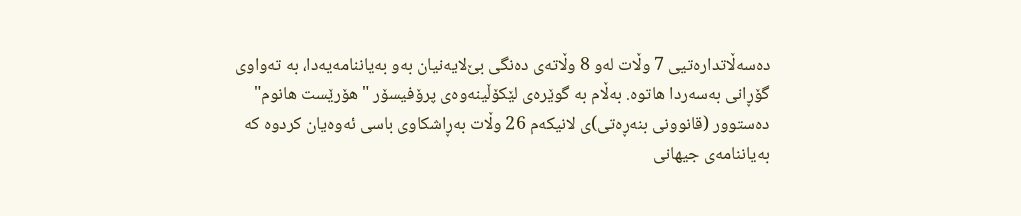ده‌سه‌ڵاتداره‌تیی‌ 7 وڵات له‌و 8 وڵاته‌ی‌ ده‌نگی‌ بێ‌لایه‌نیان به‌و به‌یاننامه‌یه‌دا، به‌ ته‌واوی‌ گۆڕانی‌ به‌سه‌ردا هاتوه‌. به‌ڵام به‌ گوێره‌ی‌ لێكۆڵینه‌وه‌ی‌ پرۆفیسۆر "هۆرێست هانوم" ده‌ستوور (قانوونی‌ بنه‌ڕه‌تی‌)ی‌ لانیكه‌م 26 وڵات به‌ڕاشكاوی‌ باسی‌ ئه‌وه‌یان كردوه‌ كه‌ به‌یاننامه‌ی‌ جیهانی‌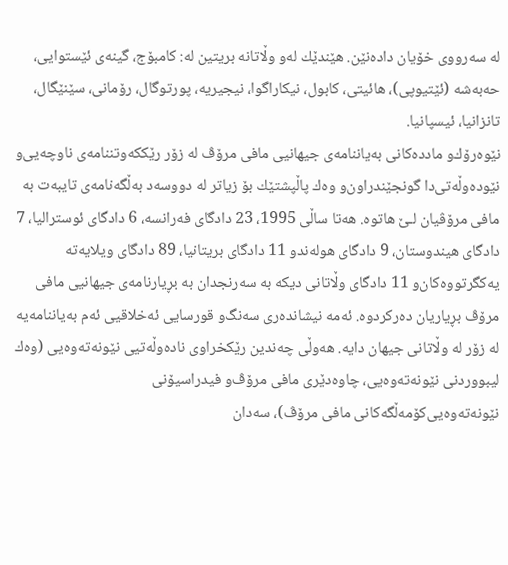له‌ سه‌رووی‌ خۆیان داده‌نێن. هێندێك له‌و وڵاتانه‌ بریتین له‌: كامبۆج، گینه‌ی‌ ئێستوایی‌، حه‌به‌شه‌ (ئێتیوپی‌)، هائیتی‌، كابول، نیكاراگوا، نیجیریه‌، پورتوگال، رۆمانی‌، سێنێگال، تانزانیا، ئیسپانیا.
نێوه‌رۆك‌و مادده‌كانی‌ به‌یاننامه‌ی‌ جیهانیی‌ مافی‌ مرۆڤ له‌ زۆر رێككه‌وتننامه‌ی‌ ناوچه‌یی‌‌و نێوده‌وڵه‌تی‌دا گونجێندراون‌و وه‌ك پاڵپشتێك بۆ زیاتر له‌ دووسه‌د به‌ڵگه‌نامه‌ی‌ تایبه‌ت به‌ مافی‌ مرۆڤیان لـێ‌ هاتوه‌. هه‌تا ساڵی‌ 1995، 23 دادگای‌ فه‌رانسه‌، 6 دادگای‌ ئوسترالیا، 7 دادگای‌ هیندوستان، 9 دادگای‌ هوله‌ند‌و 11 دادگای‌ بریتانیا، 89 دادگای‌ ویلایه‌ته‌ یه‌كگرتووه‌كان‌و 11 دادگای‌ وڵاتانی‌ دیكه‌ به‌ سه‌رنجدان به‌ بڕیارنامه‌ی‌ جیهانیی‌ مافی‌ مرۆڤ بڕیاریان ده‌ركردوه‌. ئه‌مه‌ نیشانده‌ری‌ سه‌نگ‌و قورسایی‌ ئه‌خلاقیی‌ ئه‌م به‌یاننامه‌یه‌ له‌ زۆر له‌ وڵاتانی‌ جیهان دایه‌. هه‌وڵی‌ چه‌ندین رێكخراوی‌ ناده‌وڵه‌تیی‌ نێونه‌ته‌وه‌یی‌ (وه‌ك لیبووردنی‌ نێونه‌ته‌وه‌یی‌، چاوه‌دێری‌ مافی‌ مرۆڤ‌و فیدراسیۆنی‌ نێونه‌ته‌وه‌یی‌كۆمه‌ڵگه‌كانی‌ مافی‌ مرۆڤ)، سه‌دان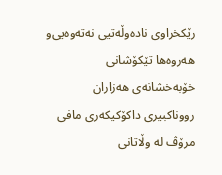رێكخراوی‌ ناده‌وڵه‌تیی‌ نه‌ته‌وه‌یی‌‌و هه‌روه‌ها تێكۆشانی‌ خۆبه‌خشانه‌ی‌ هه‌زاران رووناكبیری‌ داكۆكیكه‌ری‌ مافی‌ مرۆڤ له‌ وڵاتانی‌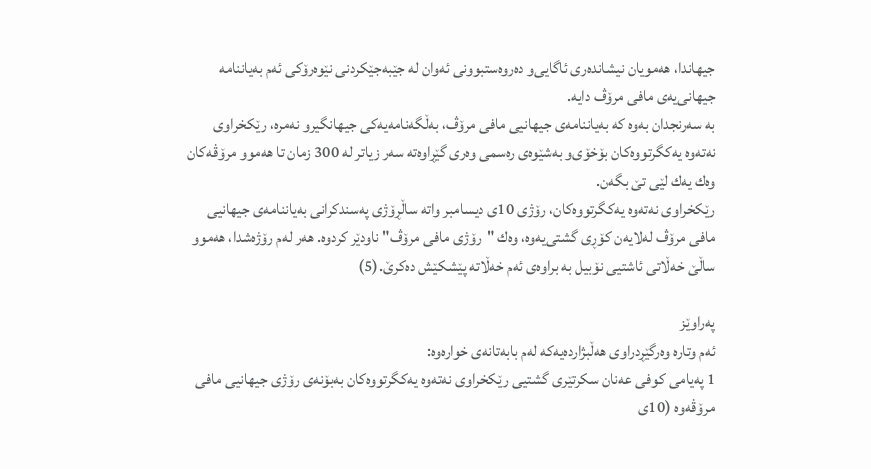جیهاندا، هه‌مویان نیشانده‌ری‌ ئاگایی‌‌و ده‌روه‌ستبوونی‌ ئه‌وان له‌ جێبه‌جێكردنی‌ نێوه‌رۆكی‌ ئه‌م به‌یاننامه‌ جیهانی‌یه‌ی‌ مافی‌ مرۆڤ دایه‌.
به‌ سه‌رنجدان به‌وه‌ كه‌ به‌یاننامه‌ی‌ جیهانیی‌ مافی‌ مرۆڤ، به‌ڵگه‌نامه‌یه‌كی‌ جیهانگیر‌و نه‌مره‌، رێكخراوی‌ نه‌ته‌وه‌ یه‌كگرتووه‌كان بۆخۆی‌‌و به‌شێوه‌ی‌ ره‌سمی‌ وه‌ری‌ گێڕاوه‌ته‌ سه‌ر زیاتر له‌ 300 زمان تا هه‌موو مرۆڤه‌كان وه‌ك یه‌ك لێی‌ تێ‌ بگه‌ن.
رێكخراوی‌ نه‌ته‌وه‌ یه‌كگرتووه‌كان، رۆژی‌ 10ی‌ دیسامبر واته‌ ساڵڕۆژی‌ په‌سندكرانی‌ به‌یاننامه‌ی‌ جیهانیی‌ مافی‌ مرۆڤ له‌لایه‌ن كۆڕی‌ گشتی‌یه‌وه‌، وه‌ك "رۆژی‌ مافی‌ مرۆڤ" ناودێر كردوه‌. هه‌ر له‌م رۆژه‌شدا، هه‌موو ساڵێ‌ خه‌ڵاتی‌ ئاشتیی‌ نۆبیل به‌ براوه‌ی‌ ئه‌م خه‌ڵاته‌ پێشكێش ده‌كرێ‌.(5)

په‌راوێز
ئه‌م وتاره‌ وه‌رگێڕدراوی‌ هه‌ڵبژارده‌یه‌كه‌ له‌م بابه‌تانه‌ی‌ خواره‌وه‌:
1 په‌یامی‌ كوفی‌ عه‌نان سكرتێری‌ گشتیی‌ رێكخراوی‌ نه‌ته‌وه‌ یه‌كگرتووه‌كان به‌بۆنه‌ی‌ رۆژی‌ جیهانیی‌ مافی‌ مرۆڤه‌وه‌ (10ی‌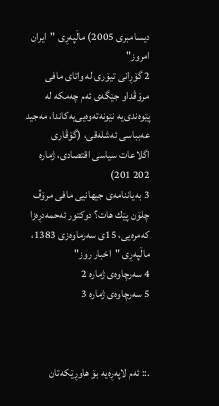دیسامبری‌ 2005) ماڵپه‌ڕی‌ "ایران امروز"
2 گۆڕانی‌ تیۆری‌ له‌ واتای‌ مافی‌ مرۆڤدا‌و جێگه‌ی‌ ئه‌م چه‌مكه‌ له‌ پێوه‌ندی‌یه‌ نێونه‌ته‌وه‌یی‌یه‌كاندا، مه‌جید عه‌بباسی‌ ئه‌شله‌قی‌، (گۆڤاری‌ اگلاعات سیاسی‌ اقتصادی‌، ژماره‌ 202 201)
3 به‌یاننامه‌ی‌ جیهانیی‌ مافی‌ مرۆڤ چلۆن پێك هات؟ دوكتور ئه‌حمه‌دڕه‌زا كه‌مره‌یی‌، 15ی‌ سه‌رماوه‌زی‌ 1383، ماڵپه‌ڕی‌ "اخبار روز"
4 سه‌رچاوه‌ی‌ ژماره‌ 2
5 سه‌رچاوه‌ی‌ ژماره‌ 3



.:: ئه‌م لاپه‌ڕه‌یه بۆ هاوڕێکه‌تان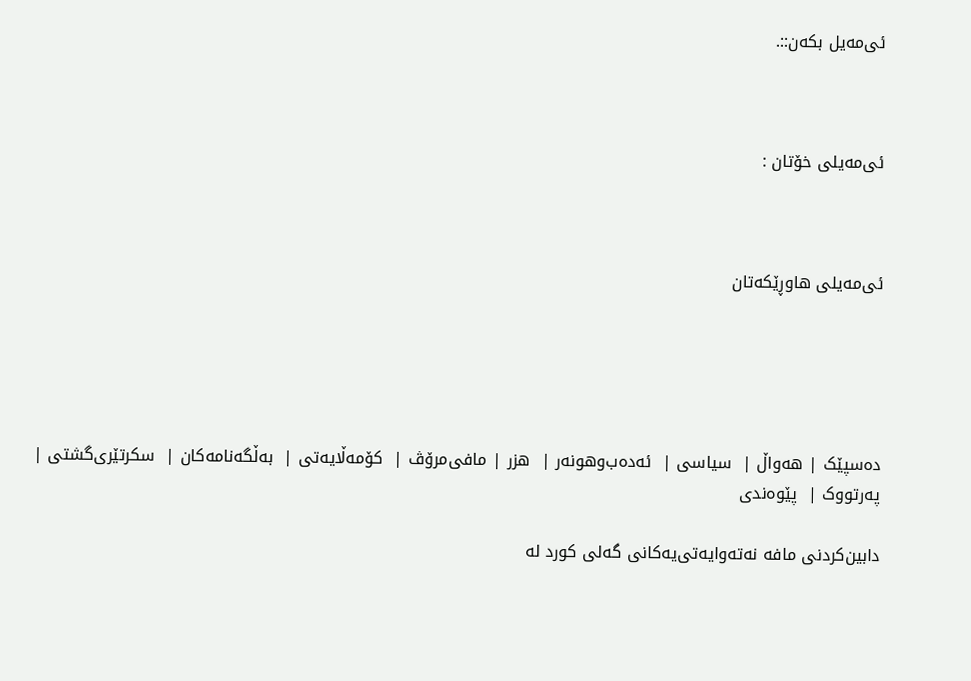ئی‌مه‌یل بکه‌ن::.



ئی‌مه‌یلی خۆتان :



ئی‌مه‌یلی هاوڕێکه‌تان





ده‌سپێک | هه‌واڵ |  سیاسی |  ئه‌ده‌ب‌وهونه‌ر |  هزر | مافی‌مرۆڤ |  کۆمه‌ڵایه‌تی |  به‌ڵگه‌نامه‌کان |  سکرتێری‌گشتی |  په‌رتووک |  پێوه‌ندی

دابین‌كردنی‌ مافه‌ نه‌ته‌وایه‌تی‌یه‌کانی گه‌لی‌ كورد له‌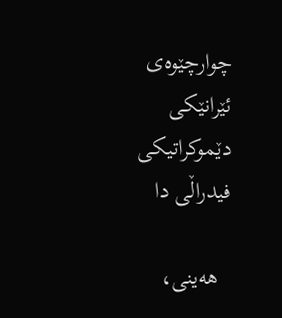چوارچێوه‌ی ئێرانێکی دێموكراتیكی‌ فیدراڵی‌ دا

  هه‌ینی،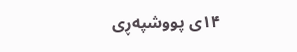۱۴‌ی پوو‌شپه‌ڕی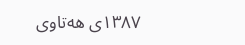۱۳۸۷ی هه‌تاوی